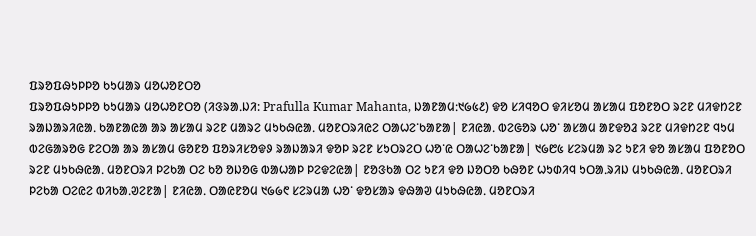ᱯᱨᱚᱯᱷᱩᱞᱞᱚ ᱠᱩᱢᱟᱨ ᱢᱚᱦᱚᱱᱛᱚ
ᱯᱨᱚᱯᱷᱩᱞᱞᱚ ᱠᱩᱢᱟᱨ ᱢᱚᱦᱚᱱᱛᱚ (ᱤᱝᱨᱟᱹᱡᱤ: Prafulla Kumar Mahanta, ᱡᱟᱱᱟᱢᱺ᱑᱙᱕᱒) ᱫᱚ ᱥᱤᱧᱚᱛ ᱫᱤᱥᱚᱢ ᱟᱥᱟᱢ ᱯᱚᱱᱚᱛ ᱨᱮᱱ ᱢᱤᱫᱴᱮᱱ ᱨᱟᱡᱟᱨᱤᱭᱟᱹ ᱠᱟᱱᱟᱭᱟ ᱟᱨ ᱟᱥᱟᱢ ᱨᱮᱱ ᱢᱟᱨᱮ ᱢᱩᱠᱷᱭᱟᱹ ᱢᱚᱱᱛᱨᱤᱭᱮ ᱛᱟᱦᱮᱸᱠᱟᱱᱟ| ᱱᱤᱭᱟᱹ ᱵᱮᱜᱚᱨ ᱦᱚᱸ ᱟᱥᱟᱢ ᱟᱱᱫᱚᱲ ᱨᱮᱱ ᱢᱤᱫᱴᱮᱱ ᱧᱩᱢ ᱵᱮᱜᱟᱨᱚᱜ ᱱᱮᱛᱟ ᱟᱨ ᱟᱥᱟᱢ ᱜᱚᱱᱚ ᱯᱚᱨᱤᱥᱚᱫᱽ ᱨᱟᱡᱟᱨᱤ ᱫᱚᱞ ᱨᱮᱱ ᱥᱩᱛᱨᱮᱛ ᱦᱚᱸᱭ ᱛᱟᱦᱮᱸᱠᱟᱱᱟ| ᱑᱙᱘᱕ ᱥᱮᱨᱢᱟ ᱨᱮ ᱩᱱᱤ ᱫᱚ ᱟᱥᱟᱢ ᱯᱚᱱᱚᱛ ᱨᱮᱱ ᱢᱩᱠᱷᱭᱟᱹ ᱢᱚᱱᱛᱨᱤ ᱞᱮᱠᱟ ᱛᱮ ᱠᱚ ᱚᱡᱚᱜ ᱵᱟᱦᱟᱞ ᱞᱮᱫᱮᱭᱟ| ᱱᱚᱝᱠᱟ ᱛᱮ ᱩᱱᱤ ᱫᱚ ᱡᱚᱛᱚ ᱠᱷᱚᱱ ᱦᱩᱰᱤᱧ ᱩᱛᱟᱹᱨᱤᱡ ᱢᱩᱠᱷᱭᱟᱹ ᱢᱚᱱᱛᱨᱤ ᱞᱮᱠᱟ ᱛᱮᱭᱮ ᱵᱤᱠᱟᱹᱣᱮᱱᱟ| ᱱᱤᱭᱟᱹ ᱛᱟᱭᱱᱚᱢ ᱑᱙᱙᱖ ᱥᱮᱨᱢᱟ ᱦᱚᱸ ᱫᱚᱥᱟᱨ ᱫᱷᱟᱣ ᱢᱩᱠᱷᱭᱟᱹ ᱢᱚᱱᱛᱨᱤ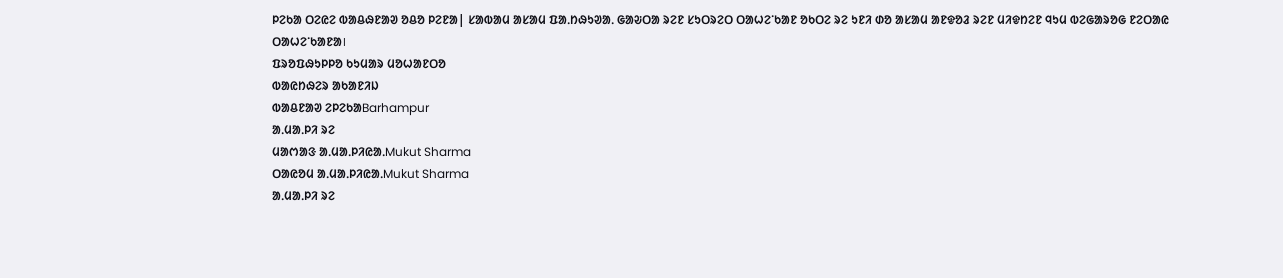ᱞᱮᱠᱟ ᱛᱮᱭᱮ ᱵᱟᱪᱷᱱᱟᱣ ᱚᱪᱚ ᱞᱮᱱᱟ| ᱥᱟᱵᱟᱢ ᱟᱥᱟᱢ ᱯᱟᱹᱴᱷᱩᱣᱟᱹ ᱜᱟᱶᱛᱟ ᱨᱮᱱ ᱥᱩᱛᱨᱮᱛ ᱛᱟᱦᱮᱸᱠᱟᱱ ᱚᱠᱛᱮ ᱨᱮ ᱩᱱᱤ ᱰᱚ ᱟᱥᱟᱢ ᱟᱱᱫᱚᱲ ᱨᱮᱱ ᱢᱤᱫᱴᱮᱱ ᱧᱩᱢ ᱵᱮᱜᱟᱨᱚᱜ ᱱᱮᱛᱟᱭ ᱛᱟᱦᱮᱸᱠᱟᱱᱟ।
ᱯᱨᱚᱯᱷᱩᱞᱞᱚ ᱠᱩᱢᱟᱨ ᱢᱚᱦᱟᱱᱛᱚ
ᱵᱟᱭᱴᱷᱮᱨ ᱟᱠᱟᱱᱤᱡ
ᱵᱟᱪᱱᱟᱣ ᱮᱞᱮᱠᱟBarhampur
ᱟᱹᱢᱟᱹᱞᱤ ᱨᱮ
ᱢᱟᱬᱟᱝ ᱟᱹᱢᱟᱹᱞᱤᱭᱟᱹMukut Sharma
ᱛᱟᱭᱚᱢ ᱟᱹᱢᱟᱹᱞᱤᱭᱟᱹMukut Sharma
ᱟᱹᱢᱟᱹᱞᱤ ᱨᱮ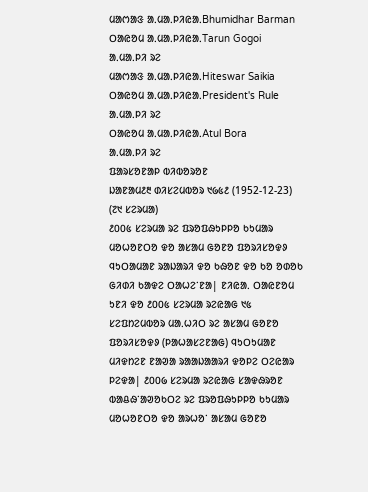ᱢᱟᱬᱟᱝ ᱟᱹᱢᱟᱹᱞᱤᱭᱟᱹBhumidhar Barman
ᱛᱟᱭᱚᱢ ᱟᱹᱢᱟᱹᱞᱤᱭᱟᱹTarun Gogoi
ᱟᱹᱢᱟᱹᱞᱤ ᱨᱮ
ᱢᱟᱬᱟᱝ ᱟᱹᱢᱟᱹᱞᱤᱭᱟᱹHiteswar Saikia
ᱛᱟᱭᱚᱢ ᱟᱹᱢᱟᱹᱞᱤᱭᱟᱹPresident's Rule
ᱟᱹᱢᱟᱹᱞᱤ ᱨᱮ
ᱛᱟᱭᱚᱢ ᱟᱹᱢᱟᱹᱞᱤᱭᱟᱹAtul Bora
ᱟᱹᱢᱟᱹᱞᱤ ᱨᱮ
ᱯᱟᱨᱥᱚᱱᱟᱞ ᱵᱤᱵᱚᱨᱚᱱ
ᱡᱟᱱᱟᱢ᱒᱓ ᱰᱤᱥᱮᱢᱵᱚᱨ ᱑᱙᱕᱒ (1952-12-23) (᱗᱑ ᱥᱮᱨᱢᱟ)
᱒᱐᱐᱕ ᱥᱮᱨᱢᱟ ᱨᱮ ᱯᱨᱚᱯᱷᱩᱞᱞᱚ ᱠᱩᱢᱟᱨ ᱢᱚᱦᱚᱱᱛᱚ ᱫᱚ ᱟᱥᱟᱢ ᱜᱚᱱᱚ ᱯᱚᱨᱤᱥᱚᱫᱽ ᱧᱩᱛᱟᱢᱟᱱ ᱨᱟᱡᱟᱨᱤ ᱫᱚ ᱠᱷᱚᱱ ᱫᱚ ᱠᱚ ᱚᱰᱚᱠ ᱜᱤᱰᱤ ᱠᱟᱫᱮ ᱛᱟᱦᱮᱸᱱᱟ| ᱱᱤᱭᱟᱹ ᱛᱟᱭᱱᱚᱢ ᱩᱱᱤ ᱫᱚ ᱒᱐᱐᱕ ᱥᱮᱨᱢᱟ ᱨᱮᱭᱟᱜ ᱑᱕ ᱥᱮᱯᱴᱮᱢᱵᱚᱨ ᱢᱟᱹᱦᱤᱛ ᱨᱮ ᱟᱥᱟᱢ ᱜᱚᱱᱚ ᱯᱚᱨᱤᱥᱚᱫᱽ (ᱞᱟᱦᱟᱥᱮᱱᱟᱜ) ᱧᱩᱛᱩᱢᱟᱱ ᱢᱤᱫᱴᱮᱱ ᱱᱟᱣᱟ ᱨᱟᱟᱡᱟᱟᱨᱤ ᱫᱚᱞᱮ ᱛᱮᱭᱟᱨ ᱞᱮᱫᱟ| ᱒᱐᱐᱙ ᱥᱮᱨᱢᱟ ᱨᱮᱭᱟᱜ ᱥᱟᱫᱷᱨᱚᱱ ᱵᱟᱪᱷᱸᱟᱣᱚᱠᱛᱮ ᱨᱮ ᱯᱨᱚᱯᱷᱩᱞᱞᱚ ᱠᱩᱢᱟᱨ ᱢᱚᱦᱚᱱᱛᱚ ᱫᱚ ᱟᱨᱦᱚᱸ ᱟᱥᱟᱢ ᱜᱚᱱᱚ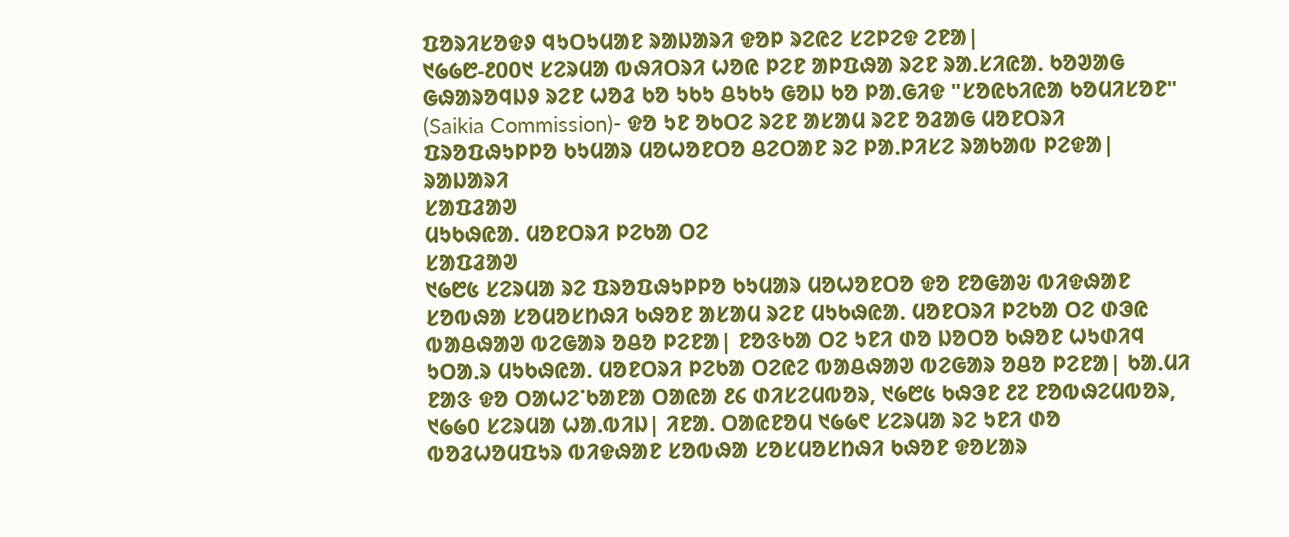ᱯᱚᱨᱤᱥᱚᱫᱽ ᱧᱩᱛᱩᱢᱟᱱ ᱨᱟᱡᱟᱨᱤ ᱫᱚᱞ ᱨᱮᱭᱮ ᱥᱮᱞᱮᱫ ᱮᱱᱟ|
᱑᱙᱙᱘-᱒᱐᱐᱑ ᱥᱮᱨᱢᱟ ᱵᱷᱤᱛᱨᱤ ᱦᱚᱭ ᱞᱮᱱ ᱟᱞᱯᱷᱟ ᱨᱮᱱ ᱨᱟᱹᱥᱤᱭᱟᱹ ᱠᱚᱣᱟᱜ ᱜᱷᱟᱨᱚᱧᱡᱽ ᱨᱮᱱ ᱦᱚᱲ ᱠᱚ ᱩᱠᱩ ᱪᱩᱠᱩ ᱜᱚᱡ ᱠᱚ ᱞᱟᱹᱜᱤᱫ "ᱥᱚᱭᱠᱤᱭᱟ ᱠᱚᱢᱤᱥᱚᱱ" (Saikia Commission)- ᱫᱚ ᱩᱱ ᱚᱠᱛᱮ ᱨᱮᱱ ᱟᱥᱟᱢ ᱨᱮᱱ ᱚᱲᱟᱜ ᱢᱚᱱᱛᱨᱤ ᱯᱨᱚᱯᱷᱩᱞᱞᱚ ᱠᱩᱢᱟᱨ ᱢᱚᱦᱚᱱᱛᱚ ᱪᱮᱛᱟᱱ ᱨᱮ ᱞᱟᱹᱞᱤᱥᱮ ᱨᱟᱠᱟᱵ ᱞᱮᱫᱟ|
ᱨᱟᱡᱟᱨᱤ
ᱥᱟᱯᱲᱟᱣ
ᱢᱩᱠᱷᱭᱟᱹ ᱢᱚᱱᱛᱨᱤ ᱞᱮᱠᱟ ᱛᱮ
ᱥᱟᱯᱲᱟᱣ
᱑᱙᱘᱕ ᱥᱮᱨᱢᱟ ᱨᱮ ᱯᱨᱚᱯᱷᱩᱞᱞᱚ ᱠᱩᱢᱟᱨ ᱢᱚᱦᱚᱱᱛᱚ ᱫᱚ ᱱᱚᱜᱟᱶ ᱵᱤᱫᱷᱟᱱ ᱥᱚᱵᱷᱟ ᱥᱚᱢᱚᱥᱴᱷᱤ ᱠᱷᱚᱱ ᱟᱥᱟᱢ ᱨᱮᱱ ᱢᱩᱠᱷᱭᱟᱹ ᱢᱚᱱᱛᱨᱤ ᱞᱮᱠᱟ ᱛᱮ ᱰᱳᱭ ᱵᱟᱪᱷᱟᱣ ᱵᱮᱜᱟᱨ ᱚᱪᱚ ᱞᱮᱱᱟ| ᱱᱚᱝᱠᱟ ᱛᱮ ᱩᱱᱤ ᱰᱚ ᱡᱚᱛᱚ ᱠᱷᱚᱱ ᱦᱩᱰᱤᱧ ᱩᱛᱟᱹᱨ ᱢᱩᱠᱷᱭᱟᱹ ᱢᱚᱱᱛᱨᱤ ᱞᱮᱠᱟ ᱛᱮᱭᱮ ᱵᱟᱪᱷᱟᱣ ᱵᱮᱜᱟᱨ ᱚᱪᱚ ᱞᱮᱱᱟ| ᱠᱟᱹᱢᱤ ᱱᱟᱝ ᱫᱚ ᱛᱟᱦᱮᱸᱠᱟᱱᱟ ᱛᱟᱭᱟ ᱒᱔ ᱰᱤᱥᱮᱢᱵᱚᱨ, ᱑᱙᱘᱕ ᱠᱷᱳᱱ ᱒᱗ ᱱᱚᱵᱷᱮᱢᱵᱚᱨ, ᱑᱙᱙᱐ ᱥᱮᱨᱢᱟ ᱦᱟᱹᱵᱤᱡ| ᱤᱱᱟᱹ ᱛᱟᱭᱱᱚᱢ ᱑᱙᱙᱖ ᱥᱮᱨᱢᱟ ᱨᱮ ᱩᱱᱤ ᱰᱚ ᱵᱚᱲᱦᱚᱢᱯᱩᱨ ᱵᱤᱫᱷᱟᱱ ᱥᱚᱵᱷᱟ ᱥᱚᱥᱢᱚᱥᱴᱷᱤ ᱠᱷᱚᱱ ᱫᱚᱥᱟᱨ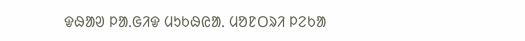ᱫᱷᱟᱣ ᱞᱟᱹᱜᱤᱫ ᱢᱩᱠᱷᱭᱟᱹ ᱢᱚᱱᱛᱨᱤ ᱞᱮᱠᱟ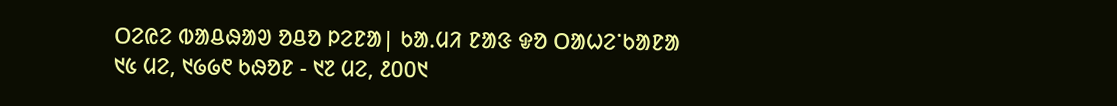ᱛᱮᱭᱮ ᱵᱟᱪᱷᱟᱣ ᱚᱪᱚ ᱞᱮᱱᱟ| ᱠᱟᱹᱢᱤ ᱱᱟᱝ ᱫᱚ ᱛᱟᱦᱮᱸᱠᱟᱱᱟ ᱑᱕ ᱢᱮ, ᱑᱙᱙᱖ ᱠᱷᱚᱱ - ᱑᱗ ᱢᱮ, ᱒᱐᱐᱑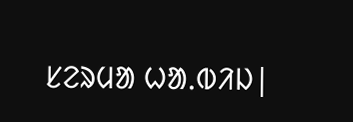ᱥᱮᱨᱢᱟ ᱦᱟᱹᱵᱤᱡ|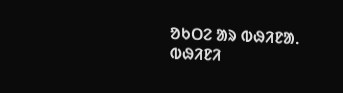ᱚᱠᱛᱮ ᱟᱨ ᱵᱷᱤᱱᱟᱹ ᱵᱷᱤᱱᱤ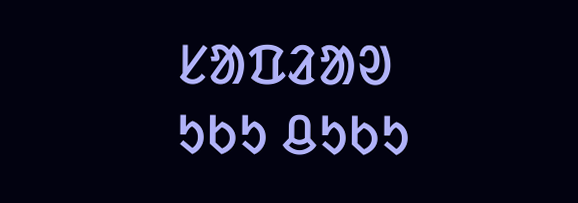ᱥᱟᱯᱲᱟᱣ
ᱩᱠᱩ ᱪᱩᱠᱩ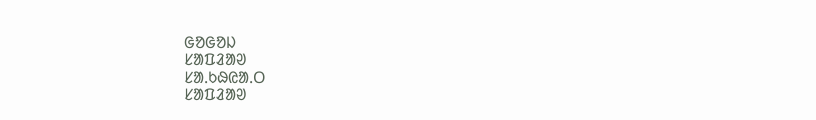ᱜᱚᱜᱚᱡ
ᱥᱟᱯᱲᱟᱣ
ᱥᱟᱹᱠᱷᱭᱟᱹᱛ
ᱥᱟᱯᱲᱟᱣ